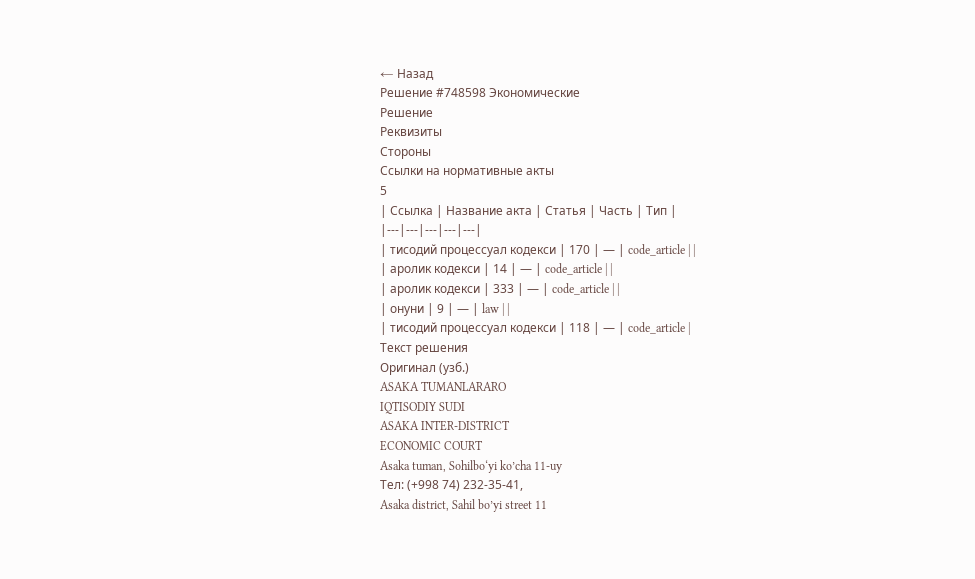← Назад
Решение #748598 Экономические
Решение
Реквизиты
Стороны
Ссылки на нормативные акты
5
| Ссылка | Название акта | Статья | Часть | Тип |
|---|---|---|---|---|
| тисодий процессуал кодекси | 170 | — | code_article | |
| аролик кодекси | 14 | — | code_article | |
| аролик кодекси | 333 | — | code_article | |
| онуни | 9 | — | law | |
| тисодий процессуал кодекси | 118 | — | code_article |
Текст решения
Оригинал (узб.)
ASAKA TUMANLARARO
IQTISODIY SUDI
ASAKA INTER-DISTRICT
ECONOMIC COURT
Asaka tuman, Sohilbo‘yi ko’cha 11-uy
Тел: (+998 74) 232-35-41,
Asaka district, Sahil bo’yi street 11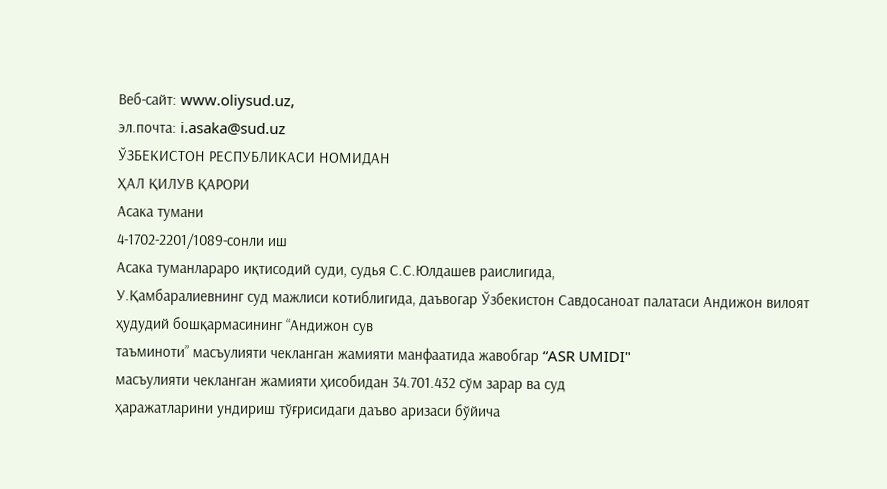Веб-сайт: www.oliysud.uz,
эл.почта: i.asaka@sud.uz
ЎЗБЕКИСТОН РЕСПУБЛИКАСИ НОМИДАН
ҲАЛ ҚИЛУВ ҚАРОРИ
Асака тумани
4-1702-2201/1089-сонли иш
Асака туманлараро иқтисодий суди, судья С.С.Юлдашев раислигида,
У.Қамбаралиевнинг суд мажлиси котиблигида, даъвогар Ўзбекистон Савдосаноат палатаси Андижон вилоят ҳудудий бошқармасининг “Андижон сув
таъминоти” масъулияти чекланган жамияти манфаатида жавобгар “ASR UMIDI"
масъулияти чекланган жамияти ҳисобидан 34.701.432 сўм зарар ва суд
ҳаражатларини ундириш тўғрисидаги даъво аризаси бўйича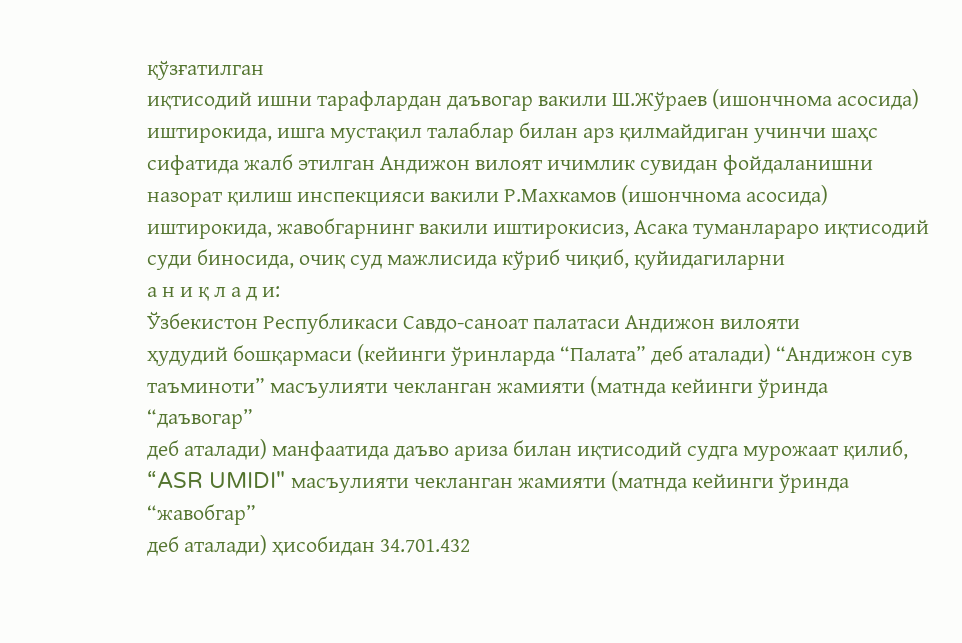қўзғатилган
иқтисодий ишни тарафлардан даъвогар вакили Ш.Жўраев (ишончнома асосида)
иштирокида, ишга мустақил талаблар билан арз қилмайдиган учинчи шаҳс
сифатида жалб этилган Андижон вилоят ичимлик сувидан фойдаланишни
назорат қилиш инспекцияси вакили Р.Махкамов (ишончнома асосида)
иштирокида, жавобгарнинг вакили иштирокисиз, Асака туманлараро иқтисодий
суди биносида, очиқ суд мажлисида кўриб чиқиб, қуйидагиларни
а н и қ л а д и:
Ўзбекистон Республикаси Савдо-саноат палатаси Андижон вилояти
ҳудудий бошқармаси (кейинги ўринларда “Палата” деб аталади) “Андижон сув
таъминоти” масъулияти чекланган жамияти (матнда кейинги ўринда “даъвогар”
деб аталади) манфаатида даъво ариза билан иқтисодий судга мурожаат қилиб,
“ASR UMIDI" масъулияти чекланган жамияти (матнда кейинги ўринда “жавобгар”
деб аталади) ҳисобидан 34.701.432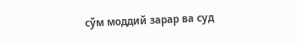сўм моддий зарар ва суд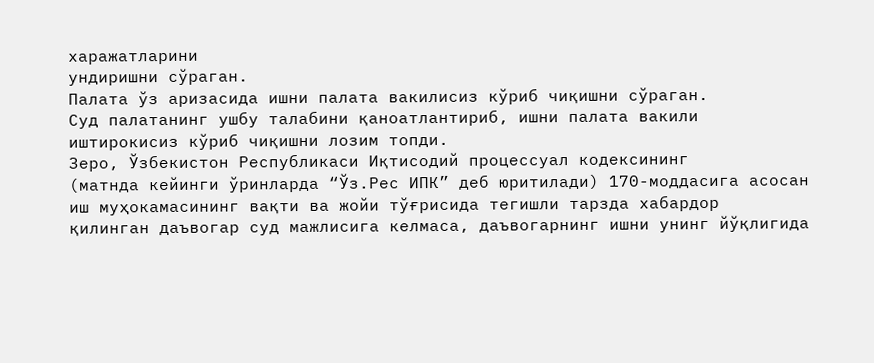харажатларини
ундиришни сўраган.
Палата ўз аризасида ишни палата вакилисиз кўриб чиқишни сўраган.
Суд палатанинг ушбу талабини қаноатлантириб, ишни палата вакили
иштирокисиз кўриб чиқишни лозим топди.
Зеро, Ўзбекистон Республикаси Иқтисодий процессуал кодексининг
(матнда кейинги ўринларда “Ўз.Рес ИПК” деб юритилади) 170-моддасига асосан
иш муҳокамасининг вақти ва жойи тўғрисида тегишли тарзда хабардор
қилинган даъвогар суд мажлисига келмаса, даъвогарнинг ишни унинг йўқлигида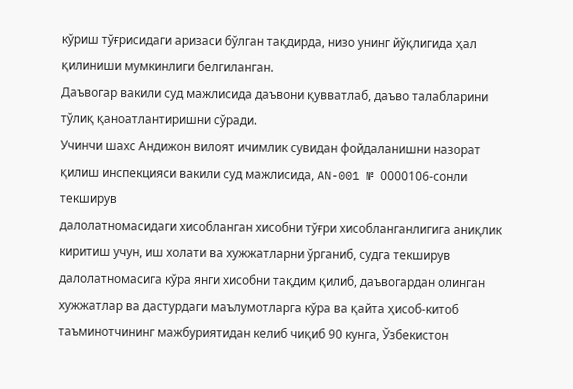кўриш тўғрисидаги аризаси бўлган тақдирда, низо унинг йўқлигида ҳал
қилиниши мумкинлиги белгиланган.
Даъвогар вакили суд мажлисида даъвони қувватлаб, даъво талабларини
тўлиқ қаноатлантиришни сўради.
Учинчи шахс Андижон вилоят ичимлик сувидан фойдаланишни назорат
қилиш инспекцияси вакили суд мажлисида, AN-001 № 0000106-сонли текширув
далолатномасидаги хисобланган хисобни тўғри хисобланганлигига аниқлик
киритиш учун, иш холати ва хужжатларни ўрганиб, судга текширув
далолатномасига кўра янги хисобни тақдим қилиб, даъвогардан олинган
хужжатлар ва дастурдаги маълумотларга кўра ва қайта ҳисоб-китоб
таъминотчининг мажбуриятидан келиб чиқиб 90 кунга, Ўзбекистон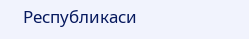Республикаси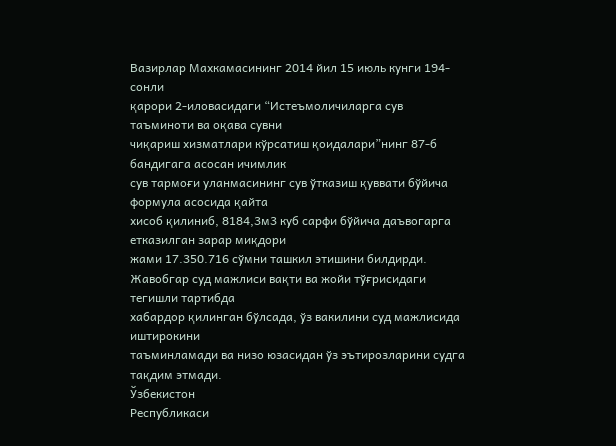Вазирлар Махкамасининг 2014 йил 15 июль кунги 194-сонли
қарори 2-иловасидаги “Истеъмоличиларга сув таъминоти ва оқава сувни
чиқариш хизматлари кўрсатиш қоидалари”нинг 87-б бандигага асосан ичимлик
сув тармоғи уланмасининг сув ўтказиш қуввати бўйича формула асосида қайта
хисоб қилиниб, 8184,3м3 куб сарфи бўйича даъвогарга етказилган зарар миқдори
жами 17.350.716 сўмни ташкил этишини билдирди.
Жавобгар суд мажлиси вақти ва жойи тўғрисидаги тегишли тартибда
хабардор қилинган бўлсада, ўз вакилини суд мажлисида иштирокини
таъминламади ва низо юзасидан ўз эътирозларини судга тақдим этмади.
Ўзбекистон
Республикаси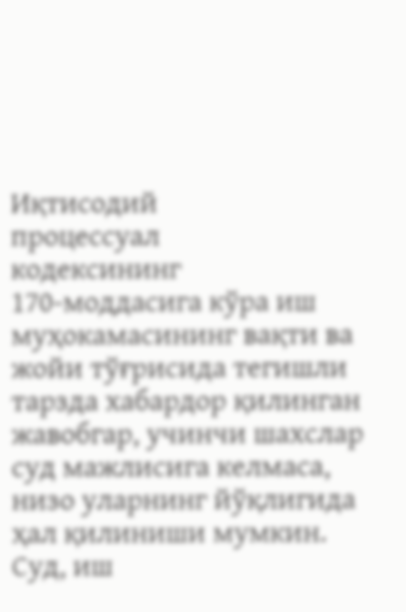Иқтисодий
процессуал
кодексининг
170-моддасига кўра иш муҳокамасининг вақти ва жойи тўғрисида тегишли
тарзда хабардор қилинган жавобгар, учинчи шахслар суд мажлисига келмаса,
низо уларнинг йўқлигида ҳал қилиниши мумкин.
Суд, иш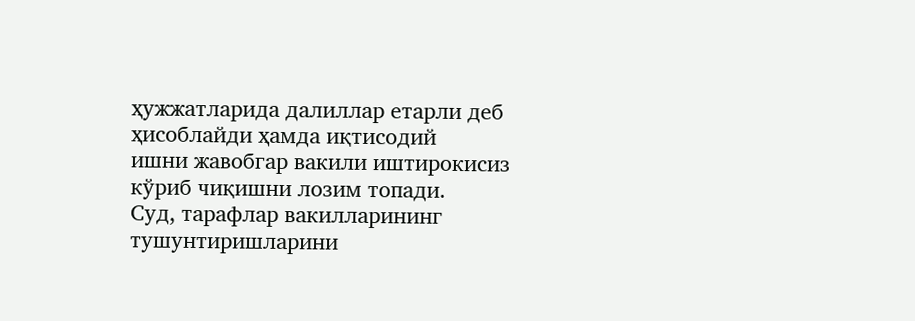ҳужжатларида далиллар етарли деб ҳисоблайди ҳамда иқтисодий
ишни жавобгар вакили иштирокисиз кўриб чиқишни лозим топади.
Суд, тарафлар вакилларининг тушунтиришларини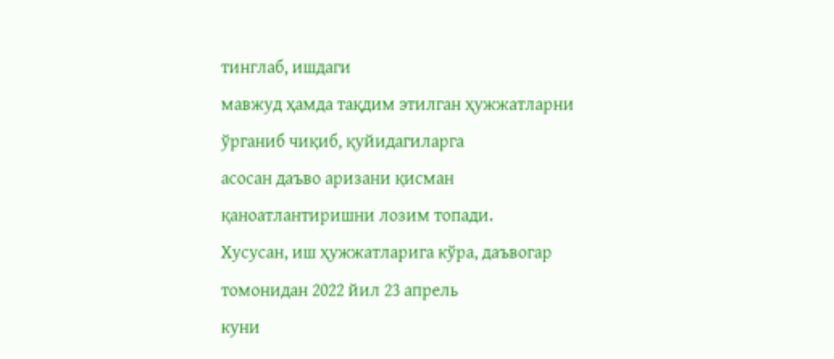тинглаб, ишдаги
мавжуд ҳамда тақдим этилган ҳужжатларни ўрганиб чиқиб, қуйидагиларга
асосан даъво аризани қисман қаноатлантиришни лозим топади.
Хусусан, иш ҳужжатларига кўра, даъвогар томонидан 2022 йил 23 апрель
куни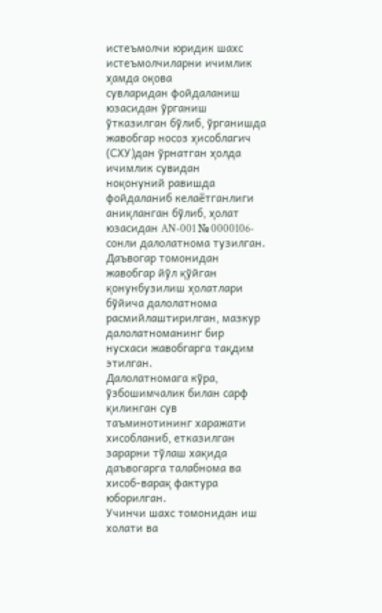истеъмолчи юридик шахс истеъмолчиларни ичимлик ҳамда оқова
сувларидан фойдаланиш юзасидан ўрганиш ўтказилган бўлиб, ўрганишда
жавобгар носоз ҳисоблагич (СХУ)дан ўрнатган ҳолда ичимлик сувидан
ноқонуний равишда фойдаланиб келаётганлиги аниқланган бўлиб, ҳолат
юзасидан AN-001 № 0000106-сонли далолатнома тузилган. Даъвогар томонидан
жавобгар йўл қўйган қонунбузилиш ҳолатлари бўйича далолатнома
расмийлаштирилган, мазкур далолатноманинг бир нусхаси жавобгарга тақдим
этилган.
Далолатномага кўра, ўзбошимчалик билан сарф қилинган сув
таъминотининг харажати хисобланиб, етказилган зарарни тўлаш хақида
даъвогарга талабнома ва хисоб-варақ фактура юборилган.
Учинчи шахс томонидан иш холати ва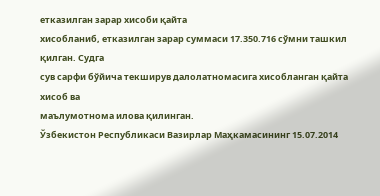етказилган зарар хисоби қайта
хисобланиб, етказилган зарар суммаси 17.350.716 сўмни ташкил қилган. Судга
сув сарфи бўйича текширув далолатномасига хисобланган қайта хисоб ва
маълумотнома илова қилинган.
Ўзбекистон Республикаси Вазирлар Маҳкамасининг 15.07.2014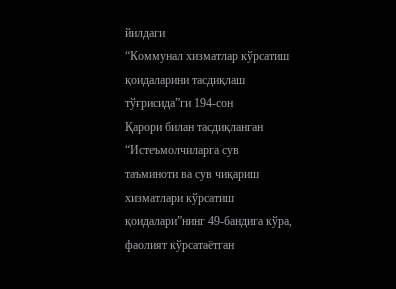йилдаги
“Коммунал хизматлар кўрсатиш қоидаларини тасдиқлаш тўғрисида”ги 194-сон
Қарори билан тасдиқланган “Истеъмолчиларга сув таъминоти ва сув чиқариш
хизматлари кўрсатиш қоидалари”нинг 49-бандига кўра, фаолият кўрсатаётган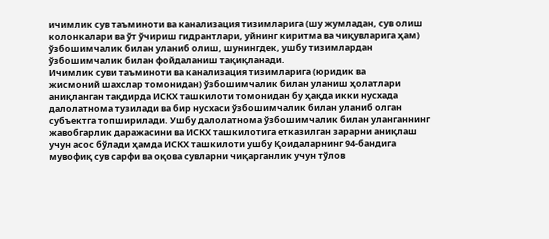ичимлик сув таъминоти ва канализация тизимларига (шу жумладан, сув олиш
колонкалари ва ўт ўчириш гидрантлари, уйнинг киритма ва чиқувларига ҳам)
ўзбошимчалик билан уланиб олиш, шунингдек, ушбу тизимлардан
ўзбошимчалик билан фойдаланиш тақиқланади.
Ичимлик суви таъминоти ва канализация тизимларига (юридик ва
жисмоний шахслар томонидан) ўзбошимчалик билан уланиш ҳолатлари
аниқланган тақдирда ИСКХ ташкилоти томонидан бу ҳақда икки нусхада
далолатнома тузилади ва бир нусхаси ўзбошимчалик билан уланиб олган
субъектга топширилади. Ушбу далолатнома ўзбошимчалик билан уланганнинг
жавобгарлик даражасини ва ИСКХ ташкилотига етказилган зарарни аниқлаш
учун асос бўлади ҳамда ИСКХ ташкилоти ушбу Қоидаларнинг 94-бандига
мувофиқ сув сарфи ва оқова сувларни чиқарганлик учун тўлов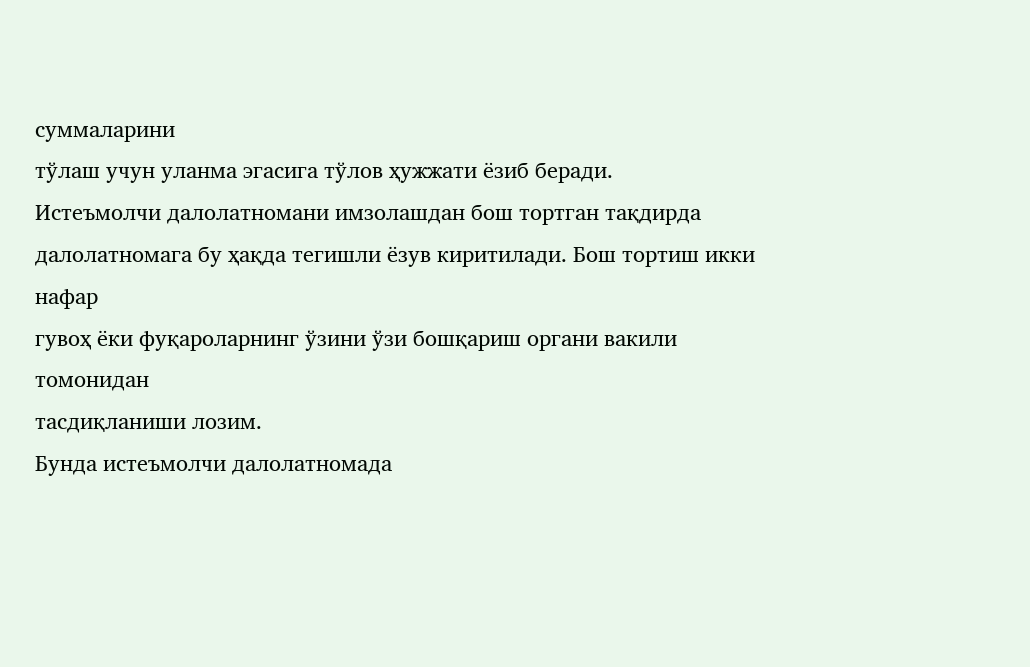суммаларини
тўлаш учун уланма эгасига тўлов ҳужжати ёзиб беради.
Истеъмолчи далолатномани имзолашдан бош тортган тақдирда
далолатномага бу ҳақда тегишли ёзув киритилади. Бош тортиш икки нафар
гувоҳ ёки фуқароларнинг ўзини ўзи бошқариш органи вакили томонидан
тасдиқланиши лозим.
Бунда истеъмолчи далолатномада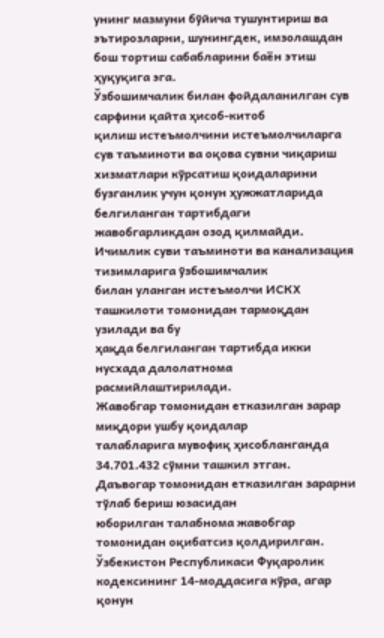унинг мазмуни бўйича тушунтириш ва
эътирозларни, шунингдек, имзолашдан бош тортиш сабабларини баён этиш
ҳуқуқига эга.
Ўзбошимчалик билан фойдаланилган сув сарфини қайта ҳисоб-китоб
қилиш истеъмолчини истеъмолчиларга сув таъминоти ва оқова сувни чиқариш
хизматлари кўрсатиш қоидаларини бузганлик учун қонун ҳужжатларида
белгиланган тартибдаги жавобгарликдан озод қилмайди.
Ичимлик суви таъминоти ва канализация тизимларига ўзбошимчалик
билан уланган истеъмолчи ИСКХ ташкилоти томонидан тармоқдан узилади ва бу
ҳақда белгиланган тартибда икки нусхада далолатнома расмийлаштирилади.
Жавобгар томонидан етказилган зарар миқдори ушбу қоидалар
талабларига мувофиқ ҳисобланганда 34.701.432 сўмни ташкил этган.
Даъвогар томонидан етказилган зарарни тўлаб бериш юзасидан
юборилган талабнома жавобгар томонидан оқибатсиз қолдирилган.
Ўзбекистон Республикаси Фуқаролик кодексининг 14-моддасига кўра, агар
қонун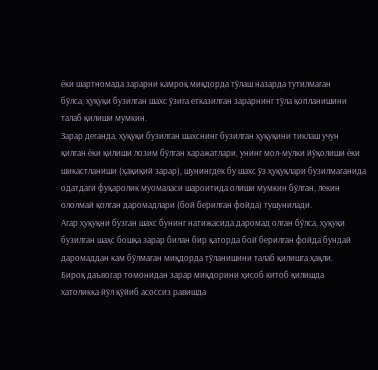ёки шартномада зарарни камроқ миқдорда тўлаш назарда тутилмаган
бўлса, ҳуқуқи бузилган шахс ўзига етказилган зарарнинг тўла қопланишини
талаб қилиши мумкин.
Зарар деганда, ҳуқуқи бузилган шахснинг бузилган ҳуқуқини тиклаш учун
қилган ёки қилиши лозим бўлган харажатлари, унинг мол-мулки йўқолиши ёки
шикастланиши (ҳақиқий зарар), шунингдек бу шахс ўз ҳуқуқлари бузилмаганида
одатдаги фуқаролик муомаласи шароитида олиши мумкин бўлган, лекин
ололмай қолган даромадлари (бой берилган фойда) тушунилади.
Агар ҳуқуқни бузган шахс бунинг натижасида даромад олган бўлса, ҳуқуқи
бузилган шаҳс бошқа зарар билан бир қаторда бой берилган фойда бундай
даромаддан кам бўлмаган миқдорда тўланишини талаб қилишга ҳақли.
Бироқ даъвогар томонидан зарар миқдорини ҳисоб китоб қилишда
хатоликка йўл қўйиб асоссиз равишда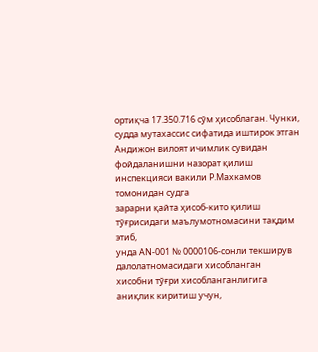ортиқча 17.350.716 сўм ҳисоблаган. Чунки,
судда мутахассис сифатида иштирок этган Андижон вилоят ичимлик сувидан
фойдаланишни назорат қилиш инспекцияси вакили Р.Махкамов томонидан судга
зарарни қайта ҳисоб-кито қилиш тўғрисидаги маълумотномасини тақдим этиб,
унда AN-001 № 0000106-сонли текширув далолатномасидаги хисобланган
хисобни тўғри хисобланганлигига аниқлик киритиш учун,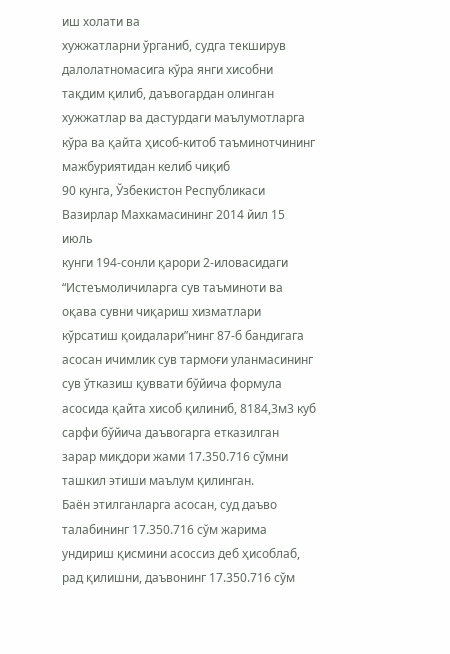иш холати ва
хужжатларни ўрганиб, судга текширув далолатномасига кўра янги хисобни
тақдим қилиб, даъвогардан олинган хужжатлар ва дастурдаги маълумотларга
кўра ва қайта ҳисоб-китоб таъминотчининг мажбуриятидан келиб чиқиб
90 кунга, Ўзбекистон Республикаси Вазирлар Махкамасининг 2014 йил 15 июль
кунги 194-сонли қарори 2-иловасидаги “Истеъмоличиларга сув таъминоти ва
оқава сувни чиқариш хизматлари кўрсатиш қоидалари”нинг 87-б бандигага
асосан ичимлик сув тармоғи уланмасининг сув ўтказиш қуввати бўйича формула
асосида қайта хисоб қилиниб, 8184,3м3 куб сарфи бўйича даъвогарга етказилган
зарар миқдори жами 17.350.716 сўмни ташкил этиши маълум қилинган.
Баён этилганларга асосан, суд даъво талабининг 17.350.716 сўм жарима
ундириш қисмини асоссиз деб ҳисоблаб, рад қилишни, даъвонинг 17.350.716 сўм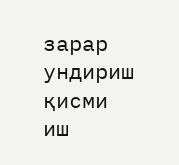зарар ундириш қисми иш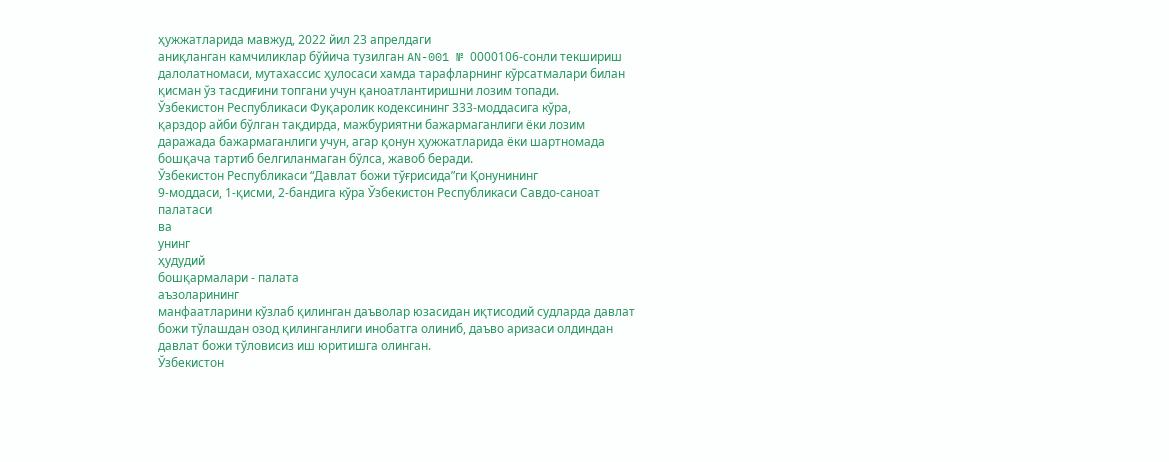ҳужжатларида мавжуд, 2022 йил 23 апрелдаги
аниқланган камчиликлар бўйича тузилган AN-001 № 0000106-сонли текшириш
далолатномаси, мутахассис ҳулосаси хамда тарафларнинг кўрсатмалари билан
қисман ўз тасдиғини топгани учун қаноатлантиришни лозим топади.
Ўзбекистон Республикаси Фуқаролик кодексининг 333-моддасига кўра,
қарздор айби бўлган тақдирда, мажбуриятни бажармаганлиги ёки лозим
даражада бажармаганлиги учун, агар қонун ҳужжатларида ёки шартномада
бошқача тартиб белгиланмаган бўлса, жавоб беради.
Ўзбекистон Республикаси “Давлат божи тўғрисида”ги Қонунининг
9-моддаси, 1-қисми, 2-бандига кўра Ўзбекистон Республикаси Савдо-саноат
палатаси
ва
унинг
ҳудудий
бошқармалари - палата
аъзоларининг
манфаатларини кўзлаб қилинган даъволар юзасидан иқтисодий судларда давлат
божи тўлашдан озод қилинганлиги инобатга олиниб, даъво аризаси олдиндан
давлат божи тўловисиз иш юритишга олинган.
Ўзбекистон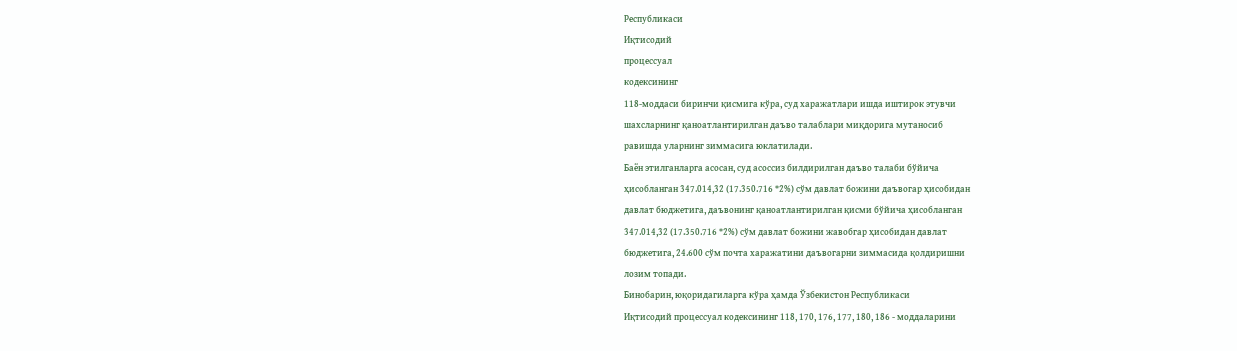Республикаси
Иқтисодий
процессуал
кодексининг
118-моддаси биринчи қисмига кўра, суд харажатлари ишда иштирок этувчи
шахсларнинг қаноатлантирилган даъво талаблари миқдорига мутаносиб
равишда уларнинг зиммасига юклатилади.
Баён этилганларга асосан, суд асоссиз билдирилган даъво талаби бўйича
ҳисобланган 347.014,32 (17.350.716 *2%) сўм давлат божини даъвогар ҳисобидан
давлат бюджетига, даъвонинг қаноатлантирилган қисми бўйича ҳисобланган
347.014,32 (17.350.716 *2%) сўм давлат божини жавобгар ҳисобидан давлат
бюджетига, 24.600 сўм почта харажатини даъвогарни зиммасида қолдиришни
лозим топади.
Бинобарин, юқоридагиларга кўра ҳамда Ўзбекистон Республикаси
Иқтисодий процессуал кодексининг 118, 170, 176, 177, 180, 186 - моддаларини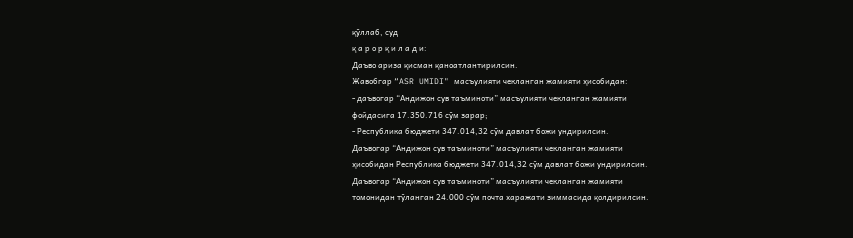қўллаб, суд
қ а р о р қ и л а д и:
Даъво ариза қисман қаноатлантирилсин.
Жавобгар “ASR UMIDI" масъулияти чекланган жамияти ҳисобидан:
- даъвогар “Андижон сув таъминоти” масъулияти чекланган жамияти
фойдасига 17.350.716 сўм зарар;
- Республика бюджети 347.014,32 сўм давлат божи ундирилсин.
Даъвогар “Андижон сув таъминоти” масъулияти чекланган жамияти
ҳисобидан Республика бюджети 347.014,32 сўм давлат божи ундирилсин.
Даъвогар “Андижон сув таъминоти” масъулияти чекланган жамияти
томонидан тўланган 24.000 сўм почта харажати зиммасида қолдирилсин.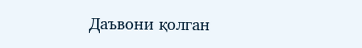Даъвони қолган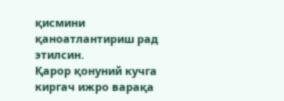қисмини қаноатлантириш рад этилсин.
Қарор қонуний кучга киргач ижро варақа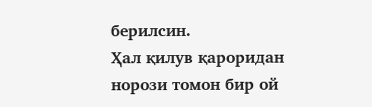берилсин.
Ҳал қилув қароридан норози томон бир ой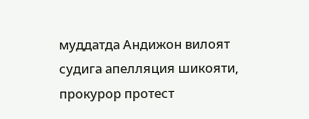муддатда Андижон вилоят
судига апелляция шикояти, прокурор протест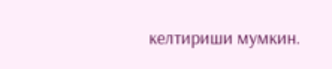келтириши мумкин.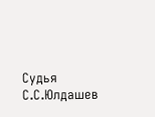Судья
С.С.Юлдашев